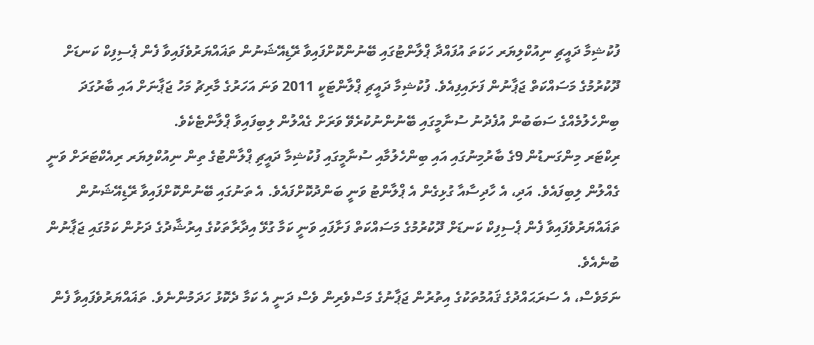ފުކުޝިމާ ދައީޗި ނިއުކްލިޔަރ ހަކަތަ އުފައްދާ ޕްލާންޓުގައި ބޭނުންކޮށްފައިވާ ރޭޑިއޭޝަނުން ތަޣައްޔަރުވެފައިވާ ފެން ޕެސިފިކް ކަނޑަށް ދޫކުރުމުގެ މަސައްކަތް ޖަޕާނުން ފަށައިފިއެވެ. ފުކުޝިމާ ދައީޗި ޕްލާންޓަކީ 2011 ވަނަ އަހަރުގެ މާރިޗު މަހު ޖަޕާނަށް އައި ބާރުގަދަ ބިންހެލުމެއްގެ ސަބަބުން އުފެދުނު ސުނާމީގައި ބޭނުންނުކުރެވޭ ވަރަށް ގެއްލުން ލިބިފައިވާ ޕްލާންޓެކެވެ.
ރިކްޓަރ މިންގަނޑުން 9ގެ ބާރުމިނުގައި އައި ބިންހެލުމާއި ސުނާމީގައި ފުކުޝިމާ ދައީޗި ޕްލާންޓުގެ ތިން ނިއުކްލިޔަރ ރިއެކްޓަރަށް ވަނީ ގެއްލުން ލިބިފައެވެ. އަދި، އެ ހާދިސާއާ ގުޅިގެން އެ ޕްލާންޓު ވަނީ ބަންދުކޮށްފައެވެ. އެ ތަނުގައި ބޭނުންކޮށްފައިވާ ރޭޑިއޭޝަނުން ތަޣައްޔަރުވެފައިވާ ފެން ޕެސިފިކް ކަނޑަށް ދޫކުރުމުގެ މަސައްކަތް ފަށާފައި ވަނީ ކަމާ ގުޅޭ އިދާރާތަކުގެ އިރުޝާދުގެ ދަށުން ކަމުގައި ޖަޕާނުން ބުނެއެވެ.
ނަމަވެސް، އެ ސަރަޙައްދުގެ ޤައުމުތަކުގެ އިތުރުން ޖަޕާނުގެ މަސްވެރިން ވެސް ދަނީ އެ ކަމާ ދެކޮޅު ހަދަމުންނެވެ. ތަޣައްޔަރުވެފައިވާ ފެން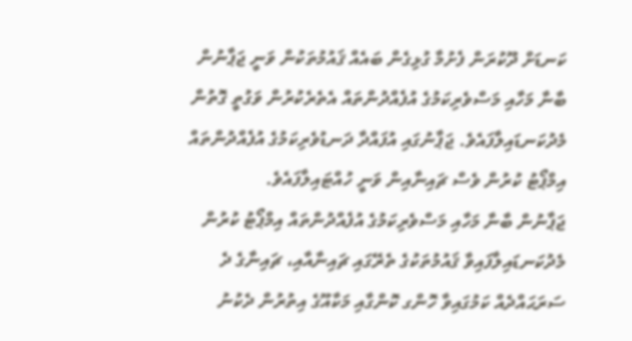ކަނޑަށް ދޫކުރަން ފެށުމާ ގުޅިގެން ބައެއް ޤައުމުތަކުން ވަނީ ޖަޕާނުން ބާނާ މަހާއި މަސްވެރިކަމުގެ އުފެއްދުންތައް އެތެރެކުރުން ވަގުތީ ގޮތުން މެދުކަނޑައިލާފައެވެ. ޖަޕާނުގައި އުފައްދާ ދަނޑުވެރިކަމުގެ އުފެއްދުންތައް އިމްޕޯޓު ކުރުން ވެސް ޗައިނާއިން ވަނީ ހުއްޓައިލާފައެވެ.
ޖަޕާނުން ބާނާ މަހާއި މަސްވެރިކަމުގެ އުފެއްދުންތައް އިމްޕޯޓު ކުރުން މެދުކަނޑައިލާފައިވާ ޤައުމުތަކުގެ ތެރޭގައި ޗައިނާއާއި، ޗައިނާގެ ދެ ސަރަޙައްދެއް ކަމުގައިވާ ހޮންގ ކޮންގާއި މަކާއޫގެ އިތުރުން ދެކުނު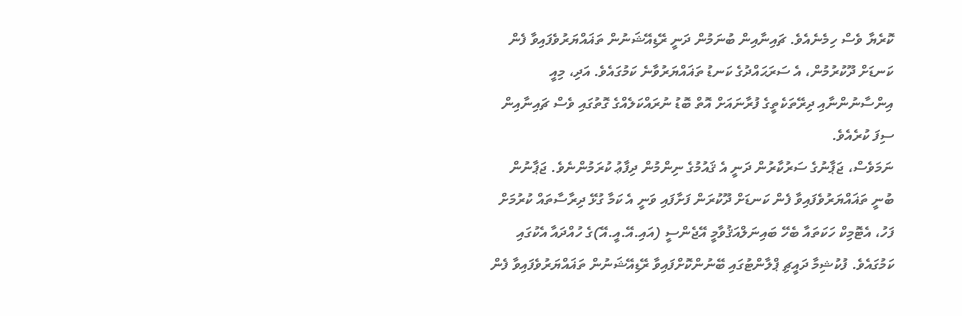ކޮރެޔާ ވެސް ހިމެނެއެވެ. ޗައިނާއިން ބުނަމުން ދަނީ ރޭޑިއޭޝަނުން ތަޣައްޔަރުވެފައިވާ ފެން ކަނޑަށް ދޫކުރުމުން، އެ ސަރަޙައްދުގެ ކަނޑު ތަޣައްޔަރުވާނެ ކަމުގައެވެ. އަދި، މިއީ އިންސާނުންނާއި ދިރޭތަކެތީގެ ފުރާނައަށް އޮތް ބޮޑު ނުރައްކަލެއްގެ ގޮތުގައި ވެސް ޗައިނާއިން ސިފަ ކުރެއެވެ.
ނަމަވެސް، ޖަޕާނުގެ ސަރުކާރުން ދަނީ އެ ޤައުމުގެ ނިންމުން ދިފާޢު ކުރަމުންނެވެ. ޖަޕާނުން ބުނީ ތަޣައްޔަރުވެފައިވާ ފެން ކަނޑަށް ދޫކުރަން ފަށާފައި ވަނީ އެ ކަމާ ގުޅޭ ދިރާސާތައް ކުރުމަށް ފަހު، އެޓޮމިކް ހަކަތައާ ބެހޭ ބައިނަލްއަޤުވާމީ އޭޖެންސީ (އައި.އޭ.އީ.އޭ)ގެ ހުއްދައާ އެކުގައި ކަމުގައެވެ. ފުކުޝިމާ ދައީޗި ޕްލާންޓުގައި ބޭނުންކޮށްފައިވާ ރޭޑިއޭޝަނުން ތަޣައްޔަރުވެފައިވާ ފެން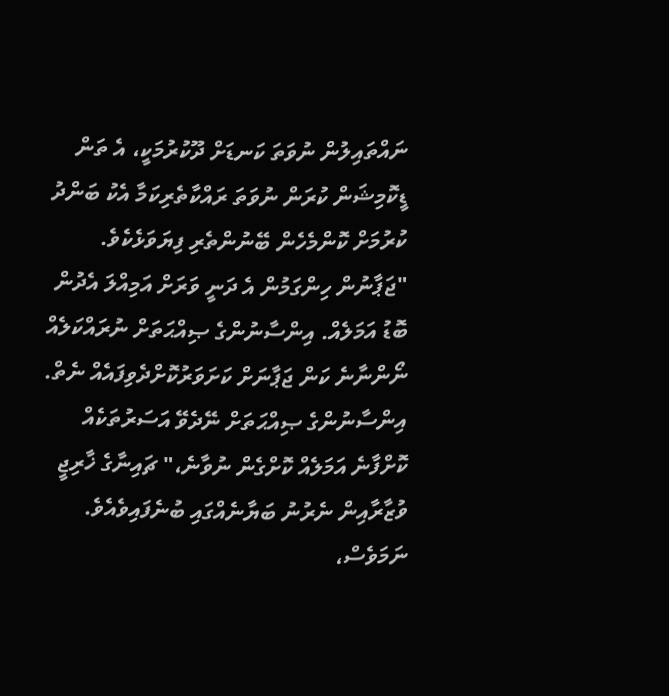ނައްތައިލުން ނުވަތަ ކަނޑަށް ދޫކުރުމަކީ، އެ ތަން ޑީކޮމިޝަން ކުރަން ނުވަތަ ރައްކާތެރިކަމާ އެކު ބަންދު ކުރުމަށް ކޮންމެހެން ބޭނުންތެރި ފިޔަވަޅެކެވެ.
"ޖަޕާނުން ހިންގަމުން އެ ދަނީ ވަރަށް އަމިއްލަ އެދުން ބޮޑު އަމަލެއް. އިންސާނުންގެ ޞިއްޙަތަށް ނުރައްކަލެއް ނޯންނާނެ ކަން ޖަޕާނަށް ކަށަވަރުކޮށްދެވިފައެއް ނެތް. އިންސާނުންގެ ޞިއްޙަތަށް ނޭދެވޭ އަސަރުތަކެއް ކޮށްފާނެ އަމަލެއް ކޮށްގެން ނުވާނެ،" ޗައިނާގެ ޚާރިޖީ ވުޒާރާއިން ނެރުނު ބަޔާނެއްގައި ބުނެފައިވެއެވެ.
ނަމަވެސް،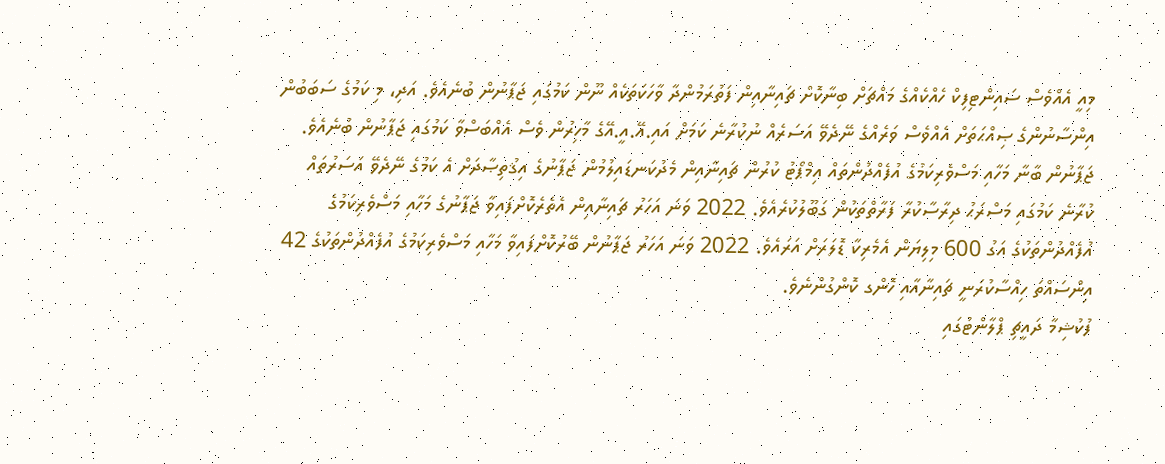މިއީ އެއްވެސް ސައިންޓިފިކް ހެއްކެއްގެ މައްޗަށް ބިނާކޮށް ޗައިނާއިން ފަތުރަމުންދާ ވާހަކަތަކެއް ނޫން ކަމުގައި ޖަޕާނުން ބުނެއެވެ. އަދި، މި ކަމުގެ ސަބަބުން އިންސާނުންގެ ޞިއްޙަތަށް އެއްވެސް ވަރެއްގެ ނޭދެވޭ އަސަރެއް ނުކުރާނެ ކަމަށް އައި.އޭ.އީ.އޭގެ މާހިރުން ވެސް އެއްބަސްވާ ކަމުގައި ޖަޕާނުން ބުނެއެވެ.
ޖަޕާނުން ބާނާ މަހާއި މަސްވެރިކަމުގެ އުފެއްދުންތައް އިމްޕޯޓު ކުރުން ޗައިނާއިން މެދުކަނޑައިލުމުން ޖަޕާނުގެ އިޤުތިޞާދަށް އެ ކަމުގެ ނޭދެވޭ އަސަރުތައް ކުރާނެ ކަމުގައި މަސްރަޙު ދިރާސާކުރާ ފަރާތްތަކުން ގަބޫލުކުރެއެވެ. 2022 ވަނަ އަހަރު ޗައިނާއިން އެތެރެކޮށްފައިވާ ޖަޕާނުގެ މަހާއި މަސްވެރިކަމުގެ އުފެއްދުންތަކުގެ އަގު 600 މިލިޔަން އެމެރިކާ ޑޮލަރަށް އަރައެވެ. 2022 ވަނަ އަހަރު ޖަޕާނުން ބޭރުކޮށްފައިވާ މަހާއި މަސްވެރިކަމުގެ އުފެއްދުންތަކުގެ 42 އިންސައްތަ ހިއްސާކުރަނީ ޗައިނާއާއި ހޮންގ ކޮންގުންނެވެ.
ފުކުޝިމާ ދައީޗި ޕްލާންޓުގައި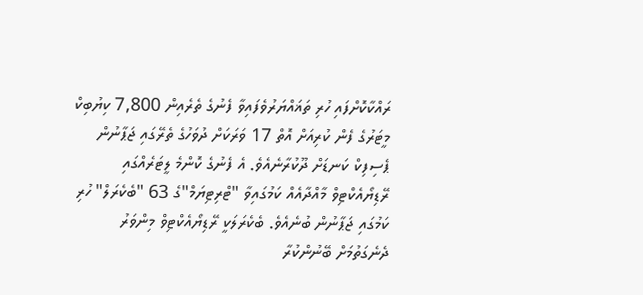ރައްކާކޮށްފައި ހުރި ތަޣައްޔަރުވެފައިވާ ފެނުގެ ތެރެއިން 7,800 ކިޔުބިކް މީޓަރުގެ ފެން ކުރިއަށް އޮތް 17 ވަރަކަށް ދުވަހުގެ ތެރޭގައި ޖަޕާނުން ޕެސިފިކް ކަނޑަށް ދޫކުރާނެއެވެ. އެ ފެނުގެ ކޮންމެ ލީޓަރެއްގައި ރޭޑިޔޯއެކްޓިވް މާއްދާއެއް ކަމުގައިވާ "ޓްރިޓިޔަމް"ގެ 63 "ބެކެރަލް" ހުރި ކަމުގައި ޖަޕާނުން ބުނެއެވެ. ބެކެރަލަކީ ރޭޑިޔޯއެކްޓިވް މިންވަރު ދެނެގަތުމަށް ބޭނުންކުރާ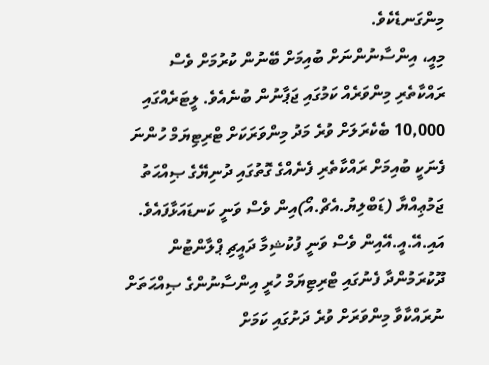މިންގަނޑެކެވެ.
މިއީ، އިންސާނުންނަށް ބުއިމަށް ބޭނުން ކުރުމަށް ވެސް ރައްކާތެރި މިންވަރެއް ކަމުގައި ޖަޕާނުން ބުނެއެވެ. ލީޓަރެއްގައި 10,000 ބެކެރަލަށް ވުރެ މަދު މިންވަރަކަށް ޓްރިޓިޔަމް ހުންނަ ފެނަކީ ބުއިމަށް ރައްކާތެރި ފެނެއްގެ ގޮތުގައި ދުނިޔޭގެ ޞިއްޙަތު ޖަމުޢިއްޔާ (ޑަބްލިޔު.އެޗް.އޯ)އިން ވެސް ވަނީ ކަނޑައަޅާފައެވެ. އައި.އޭ.އީ.އޭއިން ވެސް ވަނީ ފުކުޝިމާ ދައީޗި ޕްލާންޓުން ދޫކުރަމުންދާ ފެނުގައި ޓްރިޓިޔަމް ހުރީ އިންސާނުންގެ ޞިއްޙަތަށް ނުރައްކާވާ މިންވަރަށް ވުރެ ދަށުގައި ކަމަށް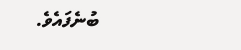ބުނެފައެވެ.